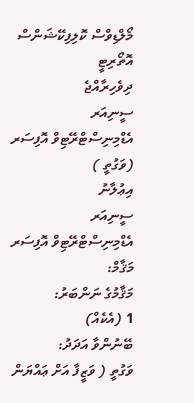މޯލްޑިވްސް ކޮލިފިކޭޝަންސް އޮތޯރިޓީ
ދިވެހިރާއްޖެ
ސީނިއަރ އެޑްމިނިސްޓްރޭޓިވް އޮފިސަރ (ވަގުތީ )
އިޢުލާނު
ސީނިއަރ އެޑްމިނިސްޓްރޭޓިވް އޮފިސަރ
މަޤާމް:
މަޤާމުގެ ނަންބަރު:
1 (އެކެއް)
ބޭނުންވާ އަދަދު:
ވަގުތީ ( ވަޒީފާ އަށް ޢައްޔަން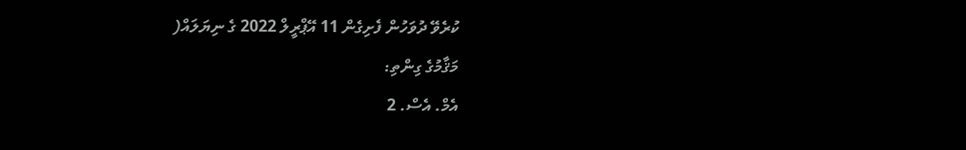ކުރެވޭ ދުވަހުން ފެށިގެން 11 އޭޕްރީލް 2022 ގެ ނިޔަލައް(
މަޤާމުގެ ގިންތި:
އެމް. އެސް. 2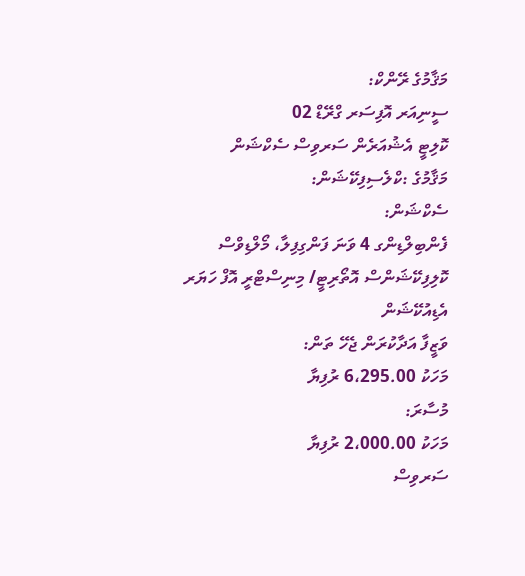މަޤާމުގެ ރޭންކް:
ސީނިއަރ އޮފިސަރ ގްރޭޑް 02
ކޮލިޓީ އެޝުއަރެން ސަރވިސް ސެކްޝަން
މަޤާމުގެ :ކްލެސިފިކޭޝަން:
ސެކްޝަން:
ފެންބިލްޑިންގ 4 ވަނަ ފަންގިފިލާ، މޯލްޑިވްސް ކޮލިފިކޭޝަންސް އޮތޯރިޓީ/ މިނިސްޓްރީ އޮފް ހަޔަރ އެޑިއުކޭޝަން
ވަޒީފާ އަދާކުރަން ޖެހޭ ތަން:
މަހަކު 6،295.00 ރުފިޔާ
މުސާރަ:
މަހަކު 2،000.00 ރުފިޔާ
ސަރވިސް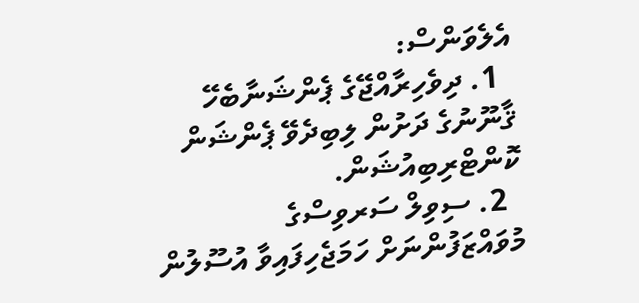އެލެވަންސް:
  1. ދިވެހިރާއްޖޭގެ ޕެންޝަނާބެހޭ ޤާނޫނުގެ ދަށުން ލިބިދެވޭ ޕެންޝަން ކޮންޓްރިބިއުޝަން.
  2. ސިވިލް ސަރވިސްގެ މުވައްޒަފުންނަށް ހަމަޖެހިފައިވާ އުސޫލުން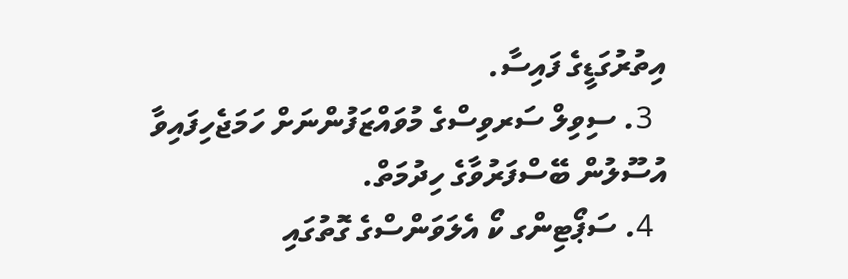އިތުރުގަޑީގެ ފައިސާ.
  3. ސިވިލް ސަރވިސްގެ މުވައްޒަފުންނަށް ހަމަޖެހިފައިވާ އުސޫލުން ބޭސްފަރުވާގެ ހިދުމަތް.
  4. ސަޕޯޓިންގ ކޯ އެލަވަންސްގެ ގޮތުގައި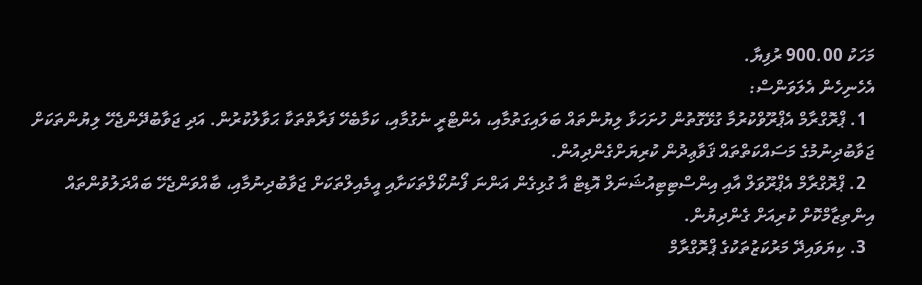މަހަކު 900.00 ރުފިޔާ.
އެހެނިހެން އެލަވަންސް:
  1. ޕްރޮގްރާމް އެޕްރޫވްކުރުމާ ގުޅޭގޮތުން ހުށަހަޅާ ލިޔުންތައް ބަލައިގަތުމާއި، އެންޓްރީ ނެގުމާއި، ކަމާބެހޭ ފަރާތްތަކާ ޙަވާލުކުރުން. އަދި ޖަވާބުދޭންޖެހޭ ލިޔުންތަކަށް ޖަވާބުދިނުމުގެ މަސައްކަތްތައް ޤަވާޢިދުން ކުރިޔަށްގެންދިއުން.
  2. ޕްރޮގްރާމް އެޕްރޫވަލް އާއި އިންސްޓިޓިއުޝަނަލް އޮޑިޓް އާ ގުޅިގެން އަންނަ ފޯނުކޯލްތަކަށާއި އީމެއިލްތަކަށް ޖަވާބުދިނުމާއި، ބާއްވަންޖެހޭ ބައްދަލުވުންތައް އިންތިޒާމްކޮށް ކުރިއަށް ގެންދިޔުން.
  3. ކިޔަވައިދޭ މަރުކަޒުތަކުގެ ޕްރޮގްރާމް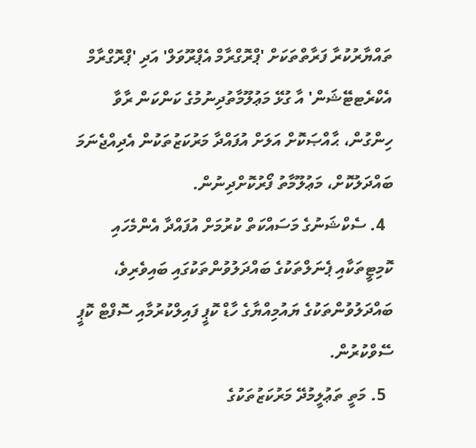ތައްޔާރުކުރާ ފަރާތްތަކަށް 'ޕްރޮގްރާމް އެޕްރޫވަލް' އަދި 'ޕްރޮގްރާމް އެކްރެޓޓޭޝަން' އާ ގުޅޭ މަޢުލޫމާތުދިނުމުގެ ކަންކަން ރާވާ ހިންގުން، ޙާއްޞަކޮށް އަލަށް އުފައްދާ މަރުކަޒުތަކުން އެދިއްޖެނަމަ ބައްދަލުކޮށް، މަޢުލޫމާތު ފޯރުކޮށްދިނުން.
  4. ސެކްޝަނުގެ މަސައްކަތް ކުރުމަށް އުފައްދާ އެންމެހައި ކޮމިޓީތަކާއި ޕެނަލްތަކުގެ ބައްދަލުވުންތަކުގައި ބައިވެރިވެ، ބައްދަލުވުންތަކުގެ ޔައުމިއްޔާގެ ހާޑް ކޮޕީ ފައިލްކުރުމާއި ސޮފްޓް ކޮޕީ ސޭވްކުރުން.
  5. މަތީ ތަޢުލީމުދޭ މަރުކަޒުތަކުގެ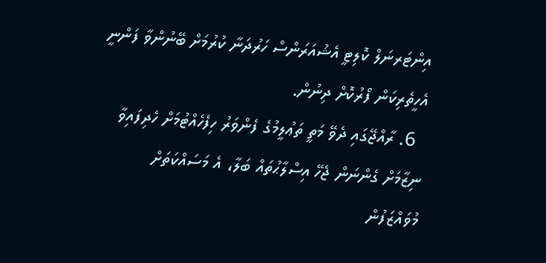އިންޓަރނަލް ކޮލިޓީ އެޝުއަރަންސް ހަރުދަނާ ކުރުމަށް ބޭނުންވާ ފަންނީ އެހީތެރިކަން ފޯރުކޮށް ދިނުން.
  6. ރާއްޖޭގައި ދެވޭ މަތީ ތަޢުލީމުގެ ފެންވަރު ހިފެހެއްޓުމަށް ހެދިފައިވާ ނިޒާމަށް ގެންނަން ޖެހޭ އިސްލާޙުތައް ބަލާ، އެ މަސައްކަތަށް މުވައްޒަފުން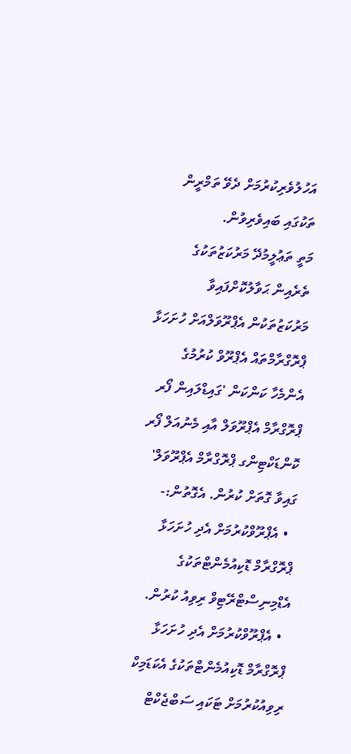އަހުލުވެރިކުރުމަށް ދެވޭ ތަމްރީން ތަކުގައި ބައިވެރިވުން.
މަތީ ތަޢުލީމުދޭ މަރުކަޒުތަކުގެ ތެރެއިން ޙަވާލުކޮށްފައިވާ މަރުކަޒުތަކުން އެޕްރޫވަލްއަށް ހުށަހަޅާ ޕްރޮގްރާމްތައް އެޕްރޫވް ކުރުމުގެ އެންމެހާ ކަންކަން 'ގައިޑްލައިން ފޯރ ޕްރޮގްރާމް އެޕްރޫވަލް އާއި މެނުއަލް ފޯރ ކޮންޑަކްޓިންގ ޕްރޮގްރާމް އެޕްރޫވަލް' ގައިވާ ގޮތަށް ކުރުން. އެގޮތުން:-
  • އެޕްރޫވްކުރުމަށް އެދި ހުށަހަޅާ ޕްރޮގްރާމް ޑޮކިއުމެންޓްތަކުގެ އެޑްމިނިސްޓްރޭޓިވް ރިވިއު ކުރުން.
  • އެޕްރޫވްކުރުމަށް އެދި ހުށަހަޅާ ޕްރޮގްރާމް ޑޮކިއުމެންޓްތަކުގެ އެކަޑަމިކް ރިވިއުކުރުމަށް ޓަކައި ސަބްޖެކްޓް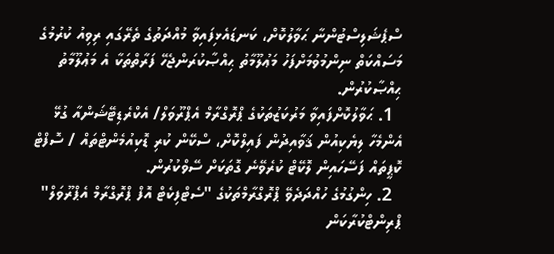ސްޕެޝަލިސްޓުންނާ ޙަވާލުކޮށް، ކަނޑައެޅިފައިވާ މުއްދަތުގެ ތެރޭގައި ރިވިއު ކުރުމުގެ މަސައްކަތް ނިންމުވުމަށްފަހު މަޢުލޫމާތު ޙިއްޞާކުރަންޖެހޭ ފަރާތްތަކާ އެ މަޢުލޫމާތު ޙިއްޞާކުރުން.
  1. ޙަވާލުކޮށްފައިވާ މަރުކަޒުތަކުގެ ޕްރޮގްރާމް އެޕްރޫވަލް/ އެކްރެޑިޓޭޝަންއާ ގުޅޭ އެންމެހާ ލިޔެކިއުން ޤަވާއިދުން ފައިލްކޮށް، ސްކޭން ކުރި ޑޮކިއުމެންޓްތައް / ސޮފްޓް ކޮޕީތައް ފަސޭހައިން ލޮކޭޓް ކުރެވޭނެ ގޮތަކަށް ސޭވްކުރުން.
  2. ހިންގުމުގެ ހުއްދަދެވޭ ޕްރޮގްރާމްތަކުގެ "ސެޓްފިކެޓް އޮފް ޕްރޮގްރާމް އެޕްރޫވަލް" ޕްރިންޓްކުރާކަން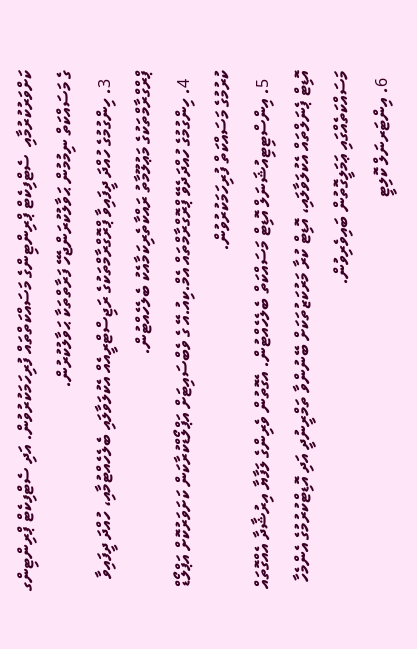ކަށްވަރުކުރުމާއި  ސެޓްފިކެޓް ޕްރިންޓިންގެ މަސައްކަތްތައް ފުރިހަމަކުރުވުން. އަދި ސެޓްފިކެޓް ޕްރިންޓިންގ ގެ މަސައްކަތް ނިމުމުން ޙަވާލުކުރަންޖެހޭ ފަރާތްތަކާ ޙަވާލުކުރުން.
  3. ހިންގުމުގެ ހުއްދަ ދީފައިވާ ޕްރޮގްރާމްތަކުގެ ރަޖިސްޓްރީއެއް އެކުލަވާލައި ބެލެހެއްޓުމާއި، ހުއްދަ ދީފައިވާ ޕްރްގްރާމްތަކުގެ މަޢުލޫމާތު ރައްކާތެރިކަމާއެކު ބެލެހެއްޓުން.
  4. ހިންގުމުގެ ހުއްދަދެވޭ ޕްރޮގްރާމްތައް އެމް.ކިއު.އޭ ގެ ވެބްސައިޓަށް އަޕްލޯޑްކުރާކަން ކަށަވަރުކޮށް އަޕްލޯޑް ކުރުމުގެ މަސައްކަތް ފުރިހަމަކުރުވުން.
  5. އިންސްޓިޓިއުޝަނަލް އޮޑިޓް މަސައްކަތް ބެލެހެއްޓުން. އެގޮތުން ވެރިންގެ ލަފާޔާ އިރުޝާދާ އެއްގޮތައް އޮޑިޓް ޕެނަލްތައް އެކުލަވާލައި، އޮޑިޓް ކުރާ މަރުކަޒުތަކަށް ބޭނުންވާ ތަމްރީނުދީ އަދި އޮޑިޓްކުރުމުގެ އެންމެހާ މަސައްކަތެއްގައި ޢަމަލީގޮތުން ބައިވެރިވުން.
  6. އިންޓަރނަލް ކޮލިޓީ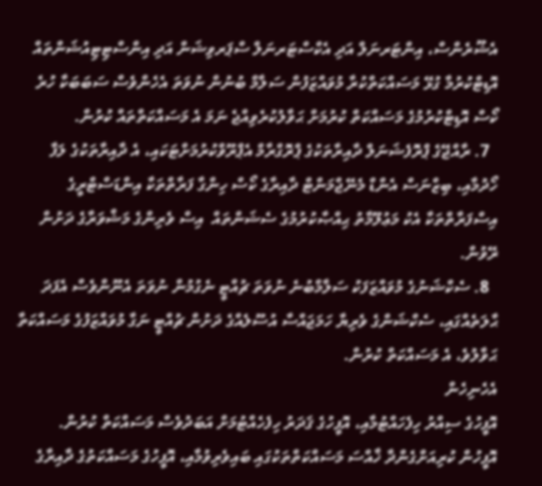އެޝޫރެންސް، އިންޓަރނަލް އަދި އެކްސްޓަރނަލް ސްޕަރވިޝަން އަދި އިންސްޓިޓިއުޝަންތައް އޮޑިޓްކުރުމާ ގުޅޭ މަސައްކަތްކުރާ މުވައްޒަފުން ސަލާމް ބުނުން ނުވަތަ އެހެންވެސް ސަބަބަކާ ހުރެ ކޯސް އޮޑިޓްކުރުމުގެ މަސައްކަތް ކުރުމަށް ޙަވާލުކުރެވިއްޖެ ނަމަ އެ މަސައްކަތްތައް ކުރުން.
  7. ރާއްޖޭގެ ޕްރޮފެޝަނަލް ދާއިރާތަކުގެ ޕްރޮގްރާމް އެޕްރޫވްކުރުމަށްޓަކައި، އެ ދާއިރާތަކުގެ ލަފާ ހޯދުމާއި، ބިޒްނަސް އެންޑް މެނޭޖްމަންޓް ދާއިރާގެ ކޯސް ހިންގާ ފަރާތްތަކާ އިންޑަސްޓްރީގެ އިސްފަރާތްތަކާ އެކު މަޢުލޫމާތު ޙިއްޞާކުރުމުގެ ސެޝަންތައް  އިސް ވެރިންގެ މަޝްވަރާގެ ދަށުން ރޭވުން.
  8. ސެކްޝަނުގެ މުވައްޒަފަކު ސަލާމްބުނެ ނުވަތަ ޗުއްޓީ ނެގުމުން ނުވަތަ އެނޫންވެސް އެފަދަ ޙާލަތެއްގައި، ސެކްޝަންގެ ވެރިޔާ ހަމަޖައްސާ އުސޫލެއްގެ ދަށުން ޗުއްޓީ ނަގާ މުވައްޒަފުގެ މަސައްކަތާ ޙަވާލުވެ، އެ މަސައްކަތް ކުރުން.
އެހެނިހެން
އޮފީހުގެ ސިއްރު ހިފެހައްޓުމާއި، އޮފީހުގެ ޤަދަރު ހިފެހެއްޓުމަށް އަބަދުވެސް މަސައްކަތް ކުރުން.
އޮފީހުން ކުރިއަށްގެންދާ ޚާއްސަ މަސައްކަތްތަކުގައި ބައިވެރިވުމާއި، އޮފީހުގެ މަސައްކަތުގެ ދާއިރާގެ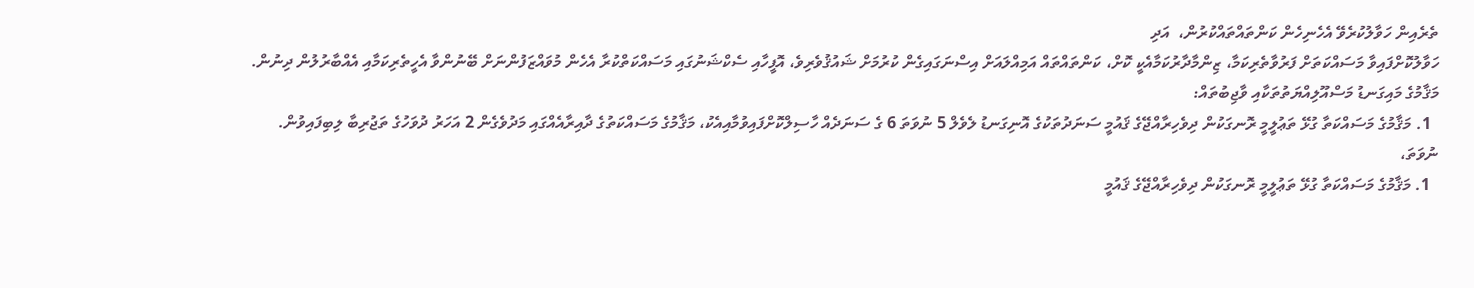ތެރެއިން ހަވާލުކުރެވޭ އެހެނިހެން ކަންތައްތައްކުރުން،  އަދި
ހަވާލުކޮށްފައިވާ މަސައްކަތަށް ފަރުވާތެރިކަމާ، ޒިންމާދާރުކަމާއެކީ ކޮށް، ކަންތައްތައް އަމިއްލައަށް އިސްނަގައިގެން ކުރުމަށް ޝައުޤުވެރިވެ، އޮފީހާއި ސެކްޝަނުގައި މަސައްކަތްކުރާ އެހެން މުވައްޒަފުންނަށް ބޭނުންވާ އެހީތެރިކަމާއި އެއްބާރުލުން ދިނުން.
މަޤާމުގެ މައިގަނޑު މަސްއޫލިއްޔަތުތަކާއި ވާޖިބުތައް:
  1. މަޤާމުގެ މަސައްކަތާ ގުޅޭ ތަޢުލީމީ ރޮނގަކުން ދިވެހިރާއްޖޭގެ ޤައުމީ ސަނަދުތަކުގެ އޮނިގަނޑު ލެވެލް 5 ނުވަތަ 6 ގެ ސަނަދެއް ހާސިލްކޮށްފައިވުމާއިއެކު، މަޤާމުގެ މަސައްކަތުގެ ދާއިރާއެއްގައި މަދުވެގެން 2 އަހަރު ދުވަހުގެ ތަޖުރިބާ ލިބިފައިވުން.
ނުވަތަ،
  1. މަޤާމުގެ މަސައްކަތާ ގުޅޭ ތަޢުލީމީ ރޮނގަކުން ދިވެހިރާއްޖޭގެ ޤައުމީ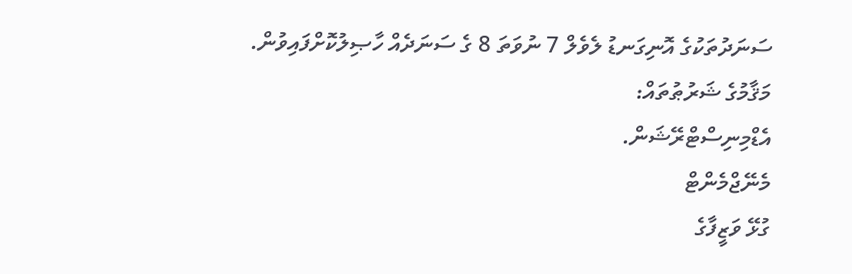ސަނަދުތަކުގެ އޮނިގަނޑު ލެވެލް 7 ނުވަތަ 8 ގެ ސަނަދެއް ހާޞިލުކޮށްފައިވުން.
މަޤާމުގެ ޝަރުޠުތައް:
އެޑްމިނިސްޓްރޭޝަން.
މެނޭޖްމެންޓް
ގުޅޭ ވަޒީފާގެ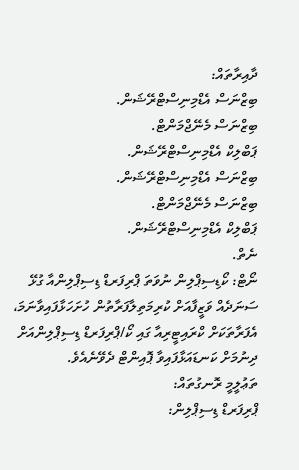ދާއިރާތައް:
ބިޒްނަސް އެޑްމިނިސްޓްރޭޝަން.
ބިޒްނަސް މެނޭޖްމަންޓް.
ޕަބްލިކް އެޑްމިނިސްޓްރޭޝަން.
ބިޒްނަސް އެޑްމިނިސްޓްރޭޝަން.
ބިޒްނަސް މެނޭޖްމަންޓް.
ޕަބްލިކް އެޑްމިނިސްޓްރޭޝަން.
ނެތް.
ނޯޓް: ކޯޑިސިޕްލިން ނުވަތަ ޕްރިފަރޑް ޑިސިޕްލިންއާ ގުޅޭ ސަނަދެއް ވަޒީފާއަށް ކުރިމަތިލާފަރާތުން ހުށަހަޅާފައިވާނަމަ، އެފަރާތަކަށް ކްރައިޓީރިއާ ގައި ކޯ/ޕްރިފަރޑް ޑިސިޕްލިންއަށް ދިނުމަށް ކަނޑައަޅާފައިވާ ޕޮއިންޓް ދެވޭނެއެވެ.
ތަޢުލީމީ ރޮނގުތައް:
ޕްރިފަރޑް ޑިސިޕްލިން: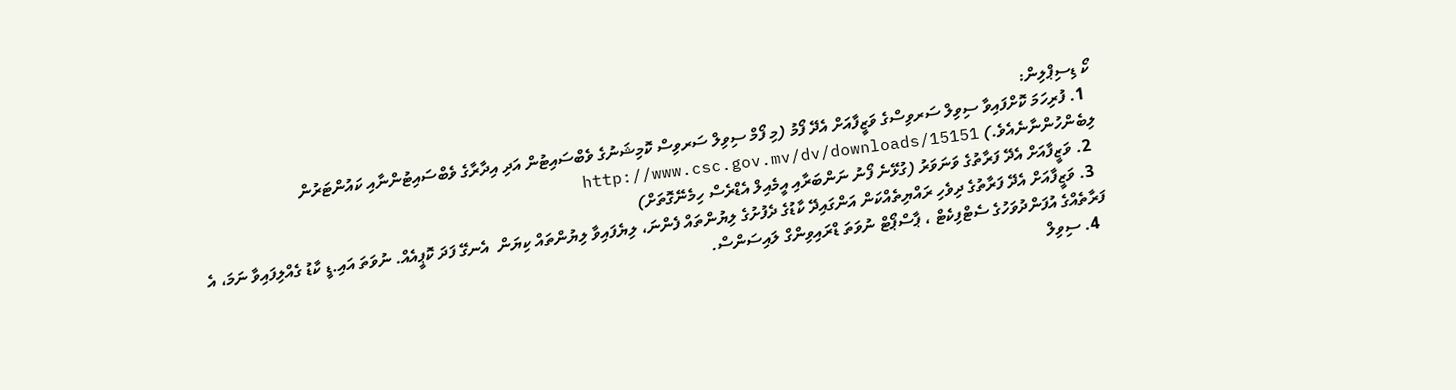ކޯ ޑިސިޕްލިން:
  1. ފުރިހަމަ ކޮށްފައިވާ ސިވިލް ސަރވިސްގެ ވަޒީފާއަށް އެދޭ ފޯމު (މި ފޯމް ސިވިލް ސަރވިސް ކޮމިޝަނުގެ ވެބްސައިޓުން އަދި އިދާރާގެ ވެބްސައިޓުންނާއި ކައުންޓަރުން ލިބެންހުންނާނެއެވެ.) http://www.csc.gov.mv/dv/downloads/15151
  2. ވަޒީފާއަށް އެދޭ ފަރާތުގެ ވަނަވަރު (ގުޅޭނެ ފޯނު ނަންބަރާއި އީމެއިލް އެޑްރެސް ހިމެނޭގޮތަށް)
  3. ވަޒީފާއަށް އެދޭ ފަރާތުގެ ދިވެހި ރައްޔިތެއްކަން އަންގައިދޭ ކާޑުގެ ދެފުށުގެ ލިޔުންތައް ފެންނަ، ލިޔެފައިވާ ލިޔުންތައް ކިޔަން  އެނގޭ ފަދަ ކޮޕީއެއް. ނުވަތަ އައި.ޑީ ކާޑު ގެއްލިފައިވާ ނަމަ، އެ ފަރާތެއްގެ އުފަންދުވަހުގެ ސެޓްފިކެޓް ، ޕާސްޕޯޓް ނުވަތަ ޑްރައިވިންގް ލައިސަންސް.
  4. ސިވިލް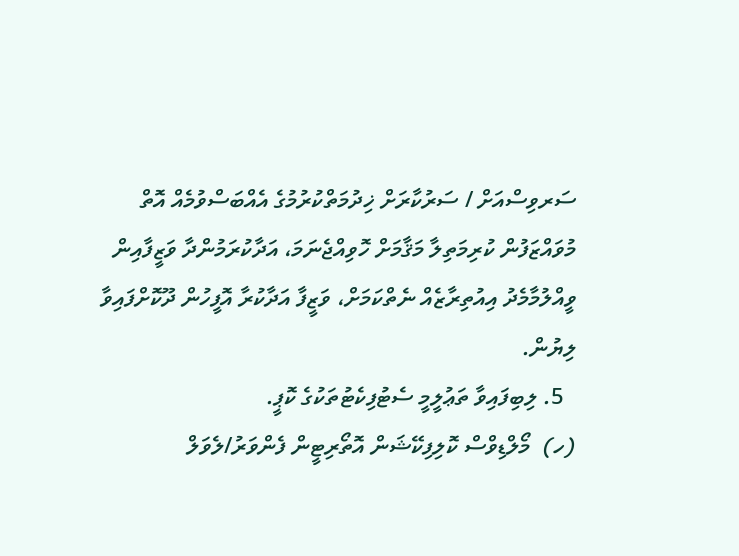ސަރވިސްއަށް / ސަރުކާރަށް ޚިދުމަތްކުރުމުގެ އެއްބަސްވުމެއް އޮތް މުވައްޒަފުން ކުރިމަތިލާ މަޤާމަށް ހޮވިއްޖެނަމަ، އަދާކުރަމުންދާ ވަޒީފާއިން ވީއްލުމާމެދު އިއުތިރާޒެއް ނެތްކަމަށް، ވަޒީފާ އަދާކުރާ އޮފީހުން ދޫކޮށްފައިވާ ލިޔުން.
  5. ލިބިފައިވާ ތަޢުލީމީ ސެޓުފިކެޓުތަކުގެ ކޮޕީ.
(ހ)  މޯލްޑިވްސް ކޮލިފިކޭޝަން އޮތޯރިޓީން ފެންވަރު/ލެވަލް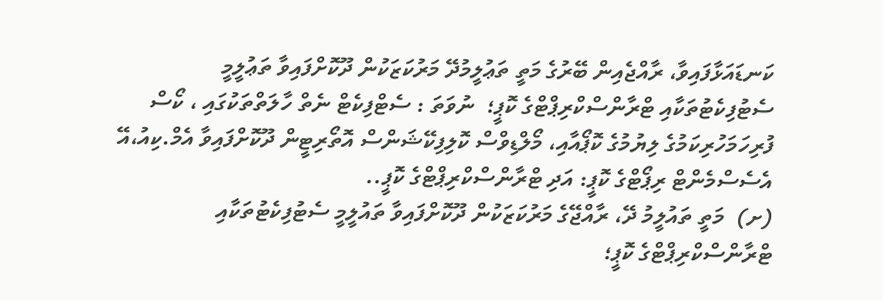ކަނޑައަޅާފައިވާ، ރާއްޖެއިން ބޭރުގެ މަތީ ތަޢުލީމުދޭ މަރުކަޒަކުން ދޫކޮށްފައިވާ ތަޢުލީމީ ސެޓުފިކެޓުތަކާއި ޓްރާންސްކްރިޕްޓްގެ ކޮޕީ؛  ނުވަތަ : ސެޓްފިކެޓް ނެތް ހާލަތްތަކުގައި ، ކޯސް ފުރިހަމަހުރިކަމުގެ ލިޔުމުގެ ކޮޕޯއާއި، މޯލްޑިވްސް ކޮލިފިކޭޝަންސް އޮތޯރިޓީން ދޫކޮށްފައިވާ އެމް.ކިއު،އޭ އެސެސްމެންޓް ރިޕޯޓްގެ ކޮޕީ: އަދި ޓްރާންސްކްރިޕްޓްގެ ކޮޕީ..
(ށ)  މަތީ ތައުލީމު ދޭ، ރާއްޖޭގެ މަރުކަޒަކުން ދޫކޮށްފައިވާ ތައުލީމީ ސެޓުފިކެޓުތަކާއި ޓްރާންސްކްރިޕްޓްގެ ކޮޕީ؛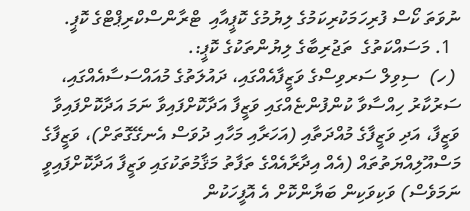ނުވަތަ ކޯސް ފުރިހަމަކުރިކަމުގެ ލިޔުމުގެ ކޮޕީއާއި  ޓްރާންސްކްރިޕްޓްގެ ކޮޕީ.
  1. މަސައްކަތުގެ  ތަޖުރިބާގެ ލިޔުންތަކުގެ ކޮޕީ:.
 (ހ)  ސިވިލް ސަރވިސްގެ ވަޒީފާއެއްގައި، ދައުލަތުގެ މުއައްސަސާއެއްގައި، ސަރުކާރު ހިއްސާވާ ކުންފުންޏެއްގައި ވަޒީފާ އަދާކޮށްފައިވާ ނަމަ އަދާކޮށްފައިވާ ވަޒީފާ، އަދި ވަޒީފާގެ މުއްދަތާއި (އަހަރާއި މަހާއި ދުވަސް އެނގޭގޮތަށް)، ވަޒީފާގެ މަސްއޫލިއްޔަތުތައް (އެއް އިދާރާއެއްގެ ތަފާތު މަޤާމުތަކުގައި ވަޒީފާ އަދާކޮށްފައިވީ ނަމަވެސް) ވަކިވަކިން ބަޔާންކޮށް އެ އޮފީހަކުން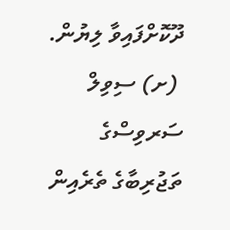ދޫކޮށްފައިވާ ލިޔުން.
 (ށ) ސިވިލް ސަރވިސްގެ ތަޖުރިބާގެ ތެރެއިން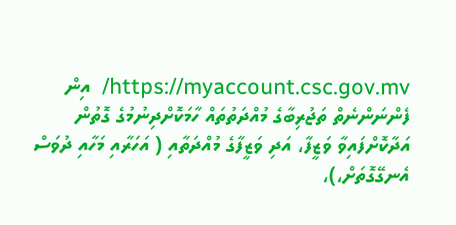https://myaccount.csc.gov.mv/  އިން ފެންނަންނެތް ތަޖުރިބާގެ މުއްދަތުތައް ހާމަކޮށްދިނުމުގެ ގޮތުން އަދާކޮށްފައިވާ ވަޒީފާ، އަދި ވަޒީފާގެ މުއްދަތާއި ( އަހަރާއި މަހާއި ދުވަސް އެނގޭގޮތަށް،)،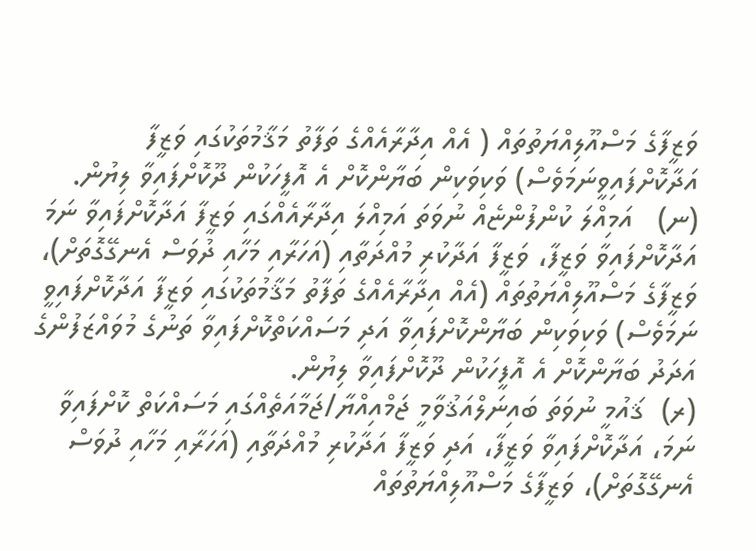ވަޒީފާގެ މަސްއޫލިއްޔަތުތައް ( އެއް އިދާރާއެއްގެ ތަފާތު މަޤާމުތަކުގައި ވަޒީފާ އަދާކޮށްފައިވީނަމަވެސް) ވަކިވަކިން ބަޔާންކޮށް އެ އޮފީހަކުން ދޫކޮށްފައިވާ ލިޔުން.
(ނ)   އަމިއްލަ ކުންފުންޏެއް ނުވަތަ އަމިއްލަ އިދާރާއެއްގައި ވަޒީފާ އަދާކޮށްފައިވާ ނަމަ އަދާކޮށްފައިވާ ވަޒީފާ، ވަޒީފާ އަދާކުރި މުއްދަތާއި (އަހަރާއި މަހާއި ދުވަސް އެނގޭގޮތަށް)، ވަޒީފާގެ މަސްއޫލިއްޔަތުތައް (އެއް އިދާރާއެއްގެ ތަފާތު މަޤާމުތަކުގައި ވަޒީފާ އަދާކޮށްފައިވީ ނަމަވެސް) ވަކިވަކިން ބަޔާންކޮށްފައިވާ އަދި މަސައްކަތްކޮށްފައިވާ ތަނުގެ މުވައްޒަފުންގެ އަދަދު ބަޔާންކޮށް އެ އޮފީހަކުން ދޫކޮށްފައިވާ ލިޔުން.
(ރ)  ޤައުމީ ނުވަތަ ބައިނަލްއަޤުވާމީ ޖަމްއިއްޔާ/ޖަމާއަތެއްގައި މަސައްކަތް ކޮށްފައިވާ ނަމަ، އަދާކޮށްފައިވާ ވަޒީފާ، އަދި ވަޒީފާ އަދާކުރި މުއްދަތާއި (އަހަރާއި މަހާއި ދުވަސް އެނގޭގޮތަށް)، ވަޒީފާގެ މަސްއޫލިއްޔަތުތައް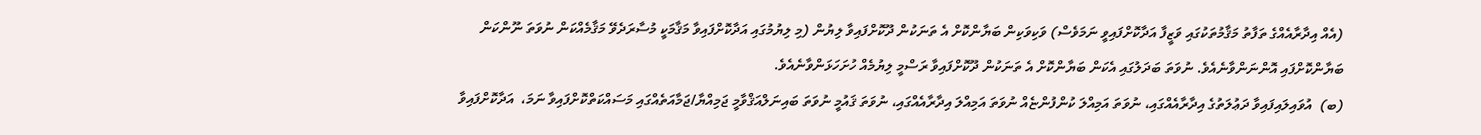(އެއް އިދާރާއެއްގެ ތަފާތު މަޤާމުތަކުގައި ވަޒީފާ އަދާކޮށްފައިވީ ނަމަވެސް) ވަކިވަކިން ބަޔާންކޮށް އެ ތަނަކުން ދޫކޮށްފައިވާ ލިޔުން (މި ލިޔުމުގައި އަދާކޮށްފައިވާ މަޤާމަކީ މުސާރަދެވޭ މަޤާމެއްކަން ނުވަތަ ނޫންކަން ބަޔާންކޮށްފައި އޮންނަންވާނެއެވެ. ނުވަތަ ބަދަލުގައި އެކަން ބަޔާންކޮށް އެ ތަނަކުން ދޫކޮށްފައިވާ ރަސްމީ ލިޔުމެއް ހުށަހަޅަންވާނެއެވެ.
(ބ)  އުވައިލައިފައިވާ ދަޢުލަތުގެ އިދާރާއެއްގައި، ނުވަތަ އަމިއްލަ ކުންފުންޏެއް ނުވަތަ އަމިއްލަ އިދާރާއެއްގައި، ނުވަތަ ޤައުމީ ނުވަތަ ބައިނަލްއަޤްވާމީ ޖަމިއްޔާ/ޖަމާއަތެއްގައި މަސައްކަތްކޮށްފައިވާ ނަމަ،  އަދާކޮށްފައިވާ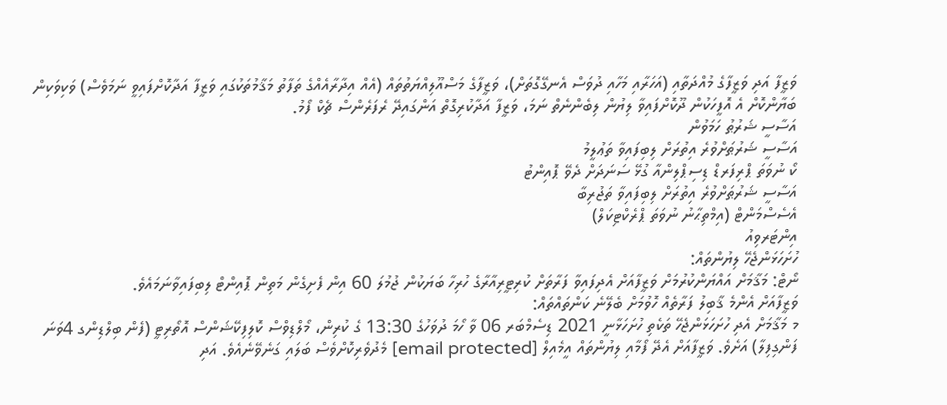ވަޒީފާ އަދި ވަޒީފާގެ މުއްދަތާއި (އަހަރާއި މަހާއި ދުވަސް އެނގޭގޮތަށް)، ވަޒީފާގެ މަސްއޫލިއްޔަތުތައް (އެއް އިދާރާއެއްގެ ތަފާތު މަޤާމުތަކުގައި ވަޒީފާ އަދާކޮށްފައިވީ ނަމަވެސް) ވަކިވަކިން ބަޔާންކޮށް އެ އޮފީހަކުން ދޫކޮށްފައިވާ ލިޔުން ލިބެންނެތް ނަމަ، ވަޒީފާ އަދާކުރިގޮތް އަންގައިދޭ ރެފަރެންސް ޗެކް ފޯމު.
އަސާސީ ޝަރުޠު ހަމަވުން
އަސާސީ ޝަރުޠަށްވުރެ އިތުރަށް ލިބިފައިވާ ތަޢުލީމު
ކޯ ނުވަތަ ޕްރިފަރޑް ޑިސިޕްލިންއާ ގުޅޭ ސަނަދަށް ދެވޭ ޕޮއިންޓު
އަސާސީ ޝަރުޠަށްވުރެ އިތުރަށް ލިބިފައިވާ ތަޖުރިބާ
އެސެސްމަންޓް (އިމްތިޙާނު ނުވަތަ ޕްރެކްޓިކަލް)
އިންޓަރވިއު
ހުށަހަޅަންޖެހޭ ލިޔުންތައް:
ނޯޓް: މަޤާމަށް އައްޔަންކުރުމަށް ވަޒީފާއަށް އެދިފައިވާ ފަރާތަށް ކުރިޓީރިއާރާގެ ހުރިހާ ބަޔަކުން ޖުމުލަ 60 އިން ފެށިގެން މަތިން ޕޮއިންޓް ލިބިފައިވާނަމައެވެ.
ވަޒީފާއަށް އެންމެ ޤާބިލު ފަރާތެއް ހޮވުމަށް ބެލޭނެ ކަންތައްތައް:
މ މަޤާމަށް އެދި ހުށަހަޅަންޖެހޭ ތަކެތި ހުށަހަޅާނީ 2021 ޑިސެމްބަރ 06 ވާ ހޯމަ ދުވަހުގެ 13:30 ގެ ކުރިން، މޯލްޑިވްސް ކޮލިފިކޭޝަންސް އޮތޯރިޓީ (ފެން ބިލްޑިންގ 4ވަނަ ފަންގިފިލާ) އަށެވެ. ވަޒީފާއަށް އެދޭ ފޯމާއި ލިޔުންތައް އީމެއިލް [email protected] މެދުވެރިކޮށްވެސް ބަލައި ގަނެވޭނެއެވެ. އަދި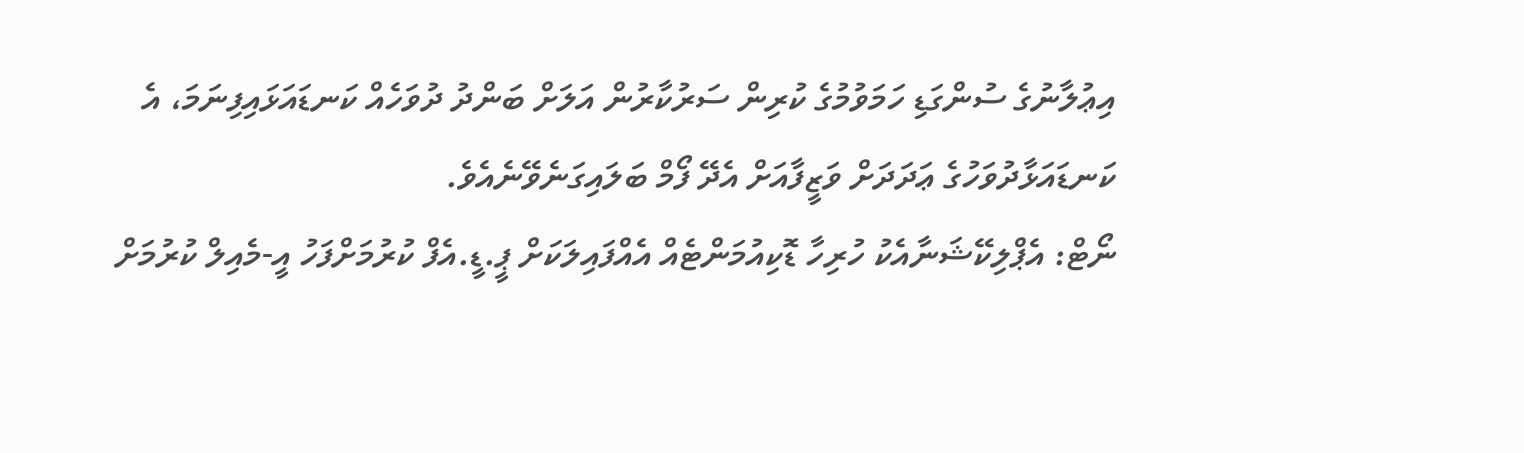އިޢުލާނުގެ ސުންގަޑި ހަމަވުމުގެ ކުރިން ސަރުކާރުން އަލަށް ބަންދު ދުވަހެއް ކަނޑައަޅައިފިނަމަ، އެ ކަނޑައަޅާދުވަހުގެ ޢަދަދަށް ވަޒީފާއަށް އެދޭ ފޯމް ބަލައިގަނެވޭނެއެވެ.
ނޯޓް: އެޕްލިކޭޝަނާއެކު ހުރިހާ ޑޮކިއުމަންޓެއް އެއްފައިލަކަށް ޕީ.ޑީ.އެފް ކުރުމަށްފަހު އީ-މެއިލް ކުރުމަށް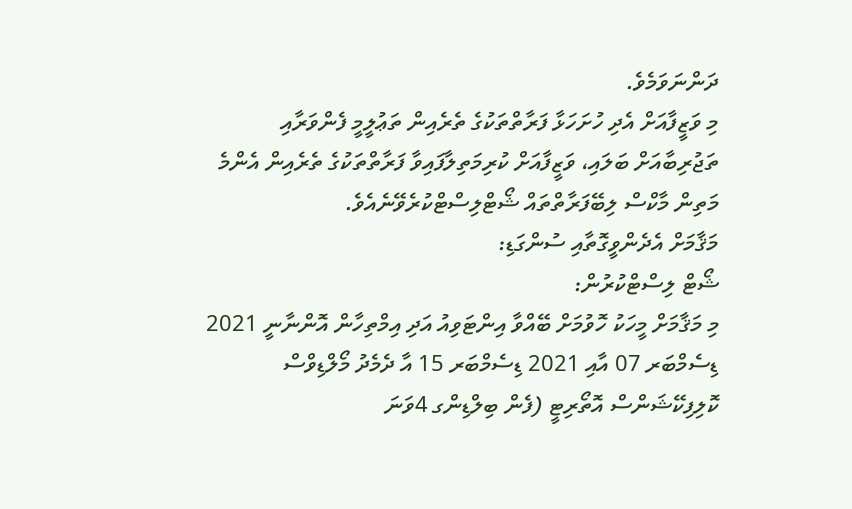ދަންނަވަމެވެ.
މި ވަޒީފާއަށް އެދި ހުށަހަޅާ ފަރާތްތަކުގެ ތެރެއިން ތަޢުލީމީ ފެންވަރާއި ތަޖުރިބާއަށް ބަލައި، ވަޒީފާއަށް ކުރިމަތިލާފައިވާ ފަރާތްތަކުގެ ތެރެއިން އެންމެ މަތިން މާކްސް ލިބޭފަރާތްތައް ޝޯޓްލިސްޓްކުރެވޭނެއެވެ.
މަޤާމަށް އެދެންވީގޮތާއި ސުންގަޑި:
ޝޯޓް ލިސްޓްކުރުން:
މި މަޤާމަށް މީހަކު ހޮވުމަށް ބޭއްވާ އިންޓަވިއު އަދި އިމްތިހާން އޮންނާނީ 2021 ޑިސެމްބަރ 07 އާއި 2021 ޑިސެމްބަރ 15 އާ ދެމެދު މޯލްޑިވްސް ކޮލިފިކޭޝަންސް އޮތޯރިޓީ (ފެން ބިލްޑިންގ 4ވަނަ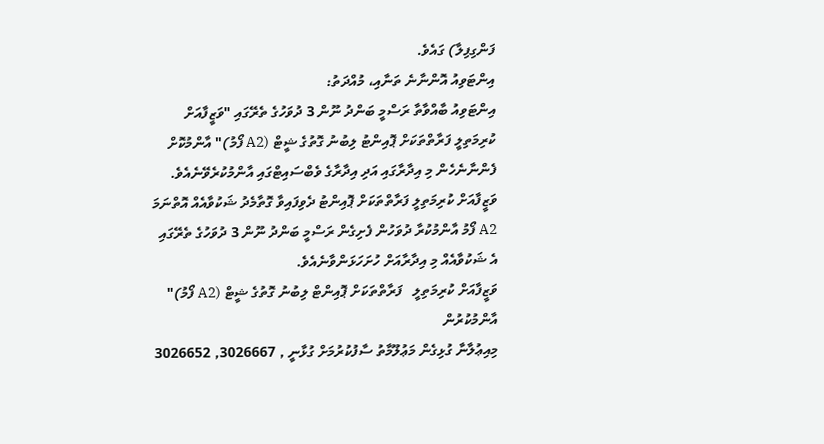ފަންގިފިލާ) ގައެވެ.
އިންޓަވިއު އޮންނާނެ ތަނާއި، މުއްދަތު:
އިންޓަވިއު ބާއްވާތާ ރަސްމީ ބަންދު ނޫން 3 ދުވަހުގެ ތެރޭގައި "ވަޒީފާއަށް ކުރިމަތިލީ ފަރާތްތަކަށް ޕޮއިންޓު ލިބުނު ގޮތުގެ ޝީޓް (A2 ފޯމު)" އާންމުކޮށް ފެންނާނެހެން މި އިދާރާގައި އަދި އިދާރާގެ ވެބްސައިޓްގައި އާންމުކުރެވޭނެއެވެ. ވަޒީފާއަށް ކުރިމަތިލީ ފަރާތްތަކަށް ޕޮއިންޓު ދެވިފައިވާ ގޮތާމެދު ޝަކުވާއެއް އޮތްނަމަ A2 ފޯމު އާންމުކުރާ ދުވަހުން ފެށިގެން ރަސްމީ ބަންދު ނޫން 3 ދުވަހުގެ ތެރޭގައި އެ ޝަކުވާއެއް މި އިދާރާއަށް ހުށަހަޅަންވާނެއެވެ.
ވަޒީފާއަށް ކުރިމަތިލީ   ފަރާތްތަކަށް ޕޮއިންޓް ލިބުނު ގޮތުގެ ޝީޓް (A2 ފޯމު)" އާންމުކުރުން
މިއިޢުލާނާ ގުޅިގެން މަޢުލޫމާތު ސާފުކުރުމަށް ގުޅާނީ , 3026667, 3026652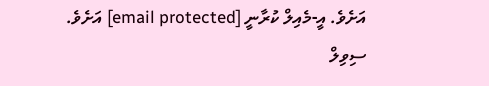އަށެވެ. އީ-މެއިލް ކުރާނީ [email protected] އަށެވެ.
ސިވިލް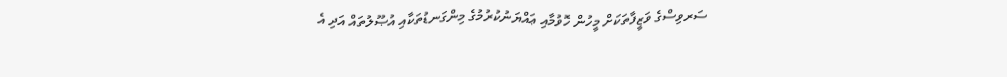ސަރވިސްގެ ވަޒީފާތަކަށް މީހުން ހޮވުމާއި ޢައްޔަނުކުރުމުގެ މިންގަނޑުތަކާއި އުޞޫލުތައް އަދި އެ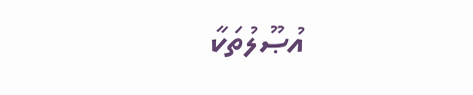އުޞޫލުތަކާ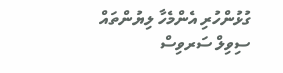ގުޅުންހުރި އެންމެހާ ލިޔުންތައް ސިވިލް ސަރވިސް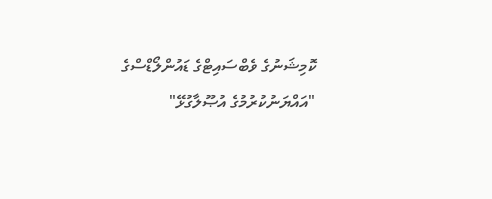ކޮމިޝަނުގެ ވެބްސައިޓްގެ ޑައުންލޯޑްސްގެ "އައްޔަނުކުރުމުގެ އުޞޫލާގުޅޭ"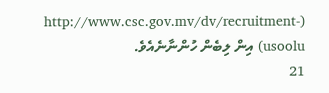(http://www.csc.gov.mv/dv/recruitment-usoolu) އިން ލިބެން ހުންނާނެއެވެ.
21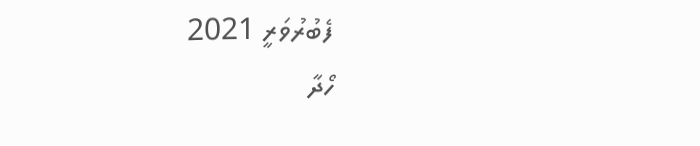ފެބުރުވަރީ 2021
ހޯދާ